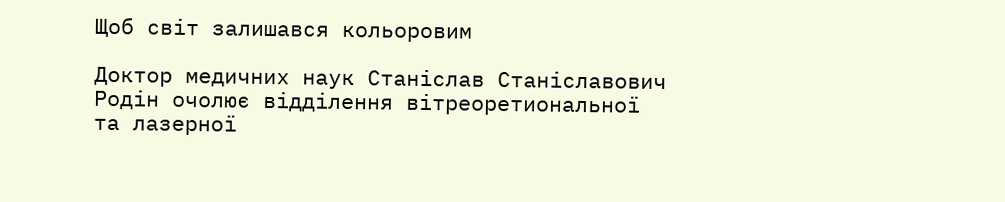Щоб світ залишався кольоровим

Доктор медичних наук Станіслав Станіславович Родін очолює відділення вітреоретиональної та лазерної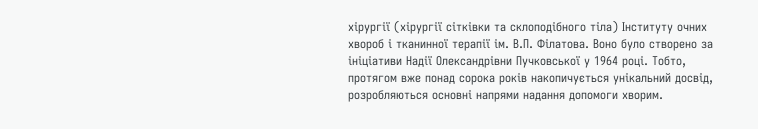хірургії (хірургії сітківки та склоподібного тіла) Інституту очних хвороб і тканинної терапії ім. В.П. Філатова. Воно було створено за ініціативи Надії Олександрівни Пучковської у 1964 році. Тобто, протягом вже понад сорока років накопичується унікальний досвід, розробляються основні напрями надання допомоги хворим.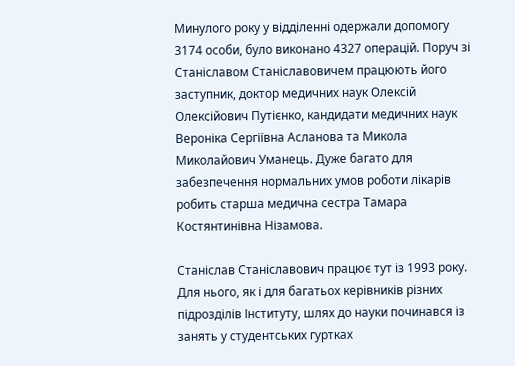Минулого року у відділенні одержали допомогу 3174 особи, було виконано 4327 операцій. Поруч зі Станіславом Станіславовичем працюють його заступник, доктор медичних наук Олексій Олексійович Путієнко, кандидати медичних наук Вероніка Сергіївна Асланова та Микола Миколайович Уманець. Дуже багато для забезпечення нормальних умов роботи лікарів робить старша медична сестра Тамара Костянтинівна Нізамова.

Станіслав Станіславович працює тут із 1993 року. Для нього, як і для багатьох керівників різних підрозділів Інституту, шлях до науки починався із занять у студентських гуртках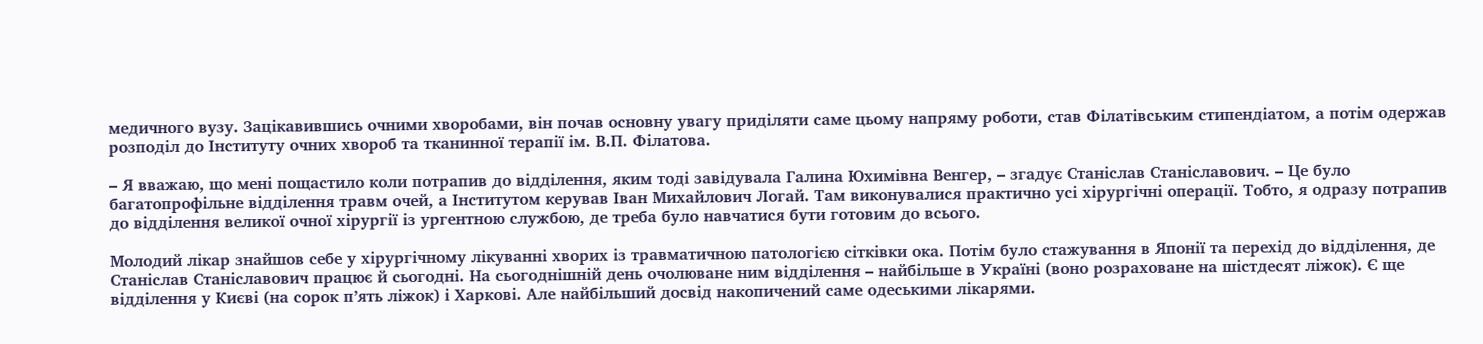медичного вузу. Зацікавившись очними хворобами, він почав основну увагу приділяти саме цьому напряму роботи, став Філатівським стипендіатом, а потім одержав розподіл до Інституту очних хвороб та тканинної терапії ім. В.П. Філатова.

– Я вважаю, що мені пощастило коли потрапив до відділення, яким тоді завідувала Галина Юхимівна Венгер, – згадує Станіслав Станіславович. – Це було багатопрофільне відділення травм очей, а Інститутом керував Іван Михайлович Логай. Там виконувалися практично усі хірургічні операції. Тобто, я одразу потрапив до відділення великої очної хірургії із ургентною службою, де треба було навчатися бути готовим до всього.

Молодий лікар знайшов себе у хірургічному лікуванні хворих із травматичною патологією сітківки ока. Потім було стажування в Японії та перехід до відділення, де Станіслав Станіславович працює й сьогодні. На сьогоднішній день очолюване ним відділення – найбільше в Україні (воно розраховане на шістдесят ліжок). Є ще відділення у Києві (на сорок п’ять ліжок) і Харкові. Але найбільший досвід накопичений саме одеськими лікарями.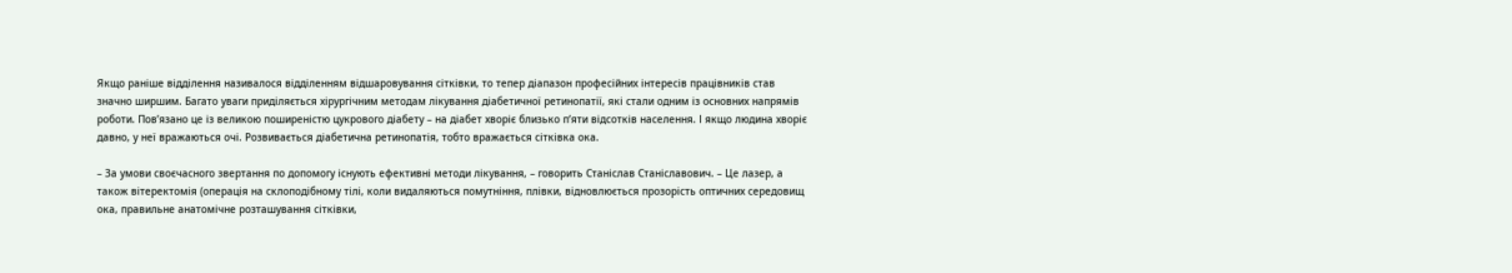Якщо раніше відділення називалося відділенням відшаровування сітківки, то тепер діапазон професійних інтересів працівників став значно ширшим. Багато уваги приділяється хірургічним методам лікування діабетичної ретинопатії, які стали одним із основних напрямів роботи. Пов’язано це із великою поширеністю цукрового діабету – на діабет хворіє близько п’яти відсотків населення. І якщо людина хворіє давно, у неї вражаються очі. Розвивається діабетична ретинопатія, тобто вражається сітківка ока.

– За умови своєчасного звертання по допомогу існують ефективні методи лікування, – говорить Станіслав Станіславович. – Це лазер, а також вітеректомія (операція на склоподібному тілі, коли видаляються помутніння, плівки, відновлюється прозорість оптичних середовищ ока, правильне анатомічне розташування сітківки,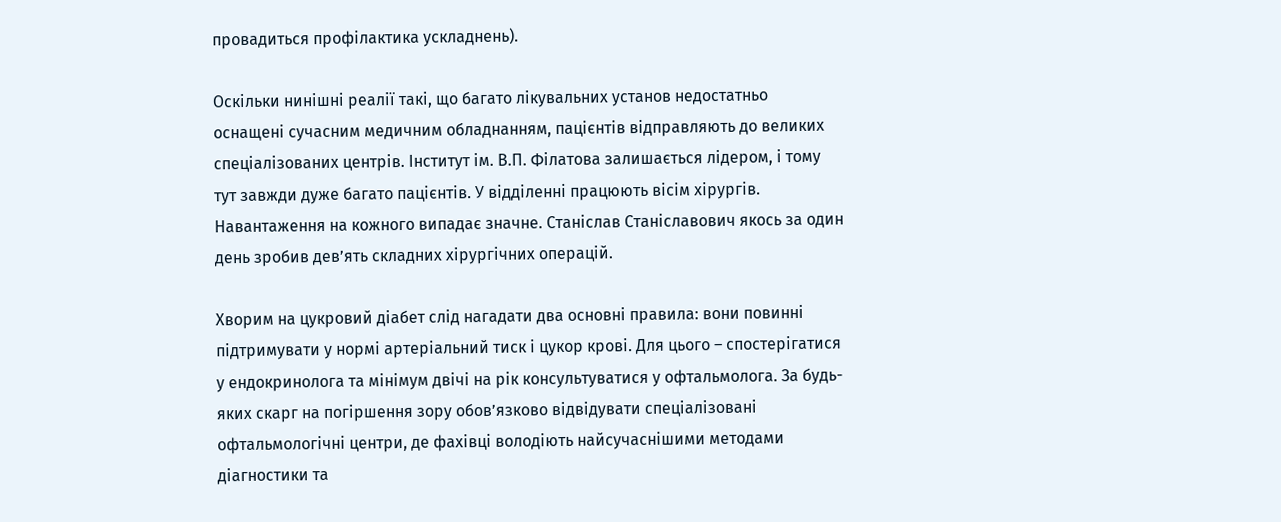провадиться профілактика ускладнень).

Оскільки нинішні реалії такі, що багато лікувальних установ недостатньо оснащені сучасним медичним обладнанням, пацієнтів відправляють до великих спеціалізованих центрів. Інститут ім. В.П. Філатова залишається лідером, і тому тут завжди дуже багато пацієнтів. У відділенні працюють вісім хірургів. Навантаження на кожного випадає значне. Станіслав Станіславович якось за один день зробив дев’ять складних хірургічних операцій.

Хворим на цукровий діабет слід нагадати два основні правила: вони повинні підтримувати у нормі артеріальний тиск і цукор крові. Для цього – спостерігатися у ендокринолога та мінімум двічі на рік консультуватися у офтальмолога. За будь-яких скарг на погіршення зору обов’язково відвідувати спеціалізовані офтальмологічні центри, де фахівці володіють найсучаснішими методами діагностики та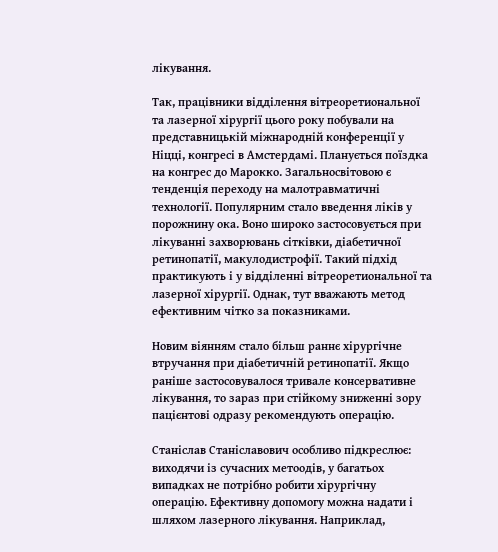лікування.

Так, працівники відділення вітреоретиональної та лазерної хірургії цього року побували на представницькій міжнародній конференції у Ніцці, конгресі в Амстердамі. Планується поїздка на конгрес до Марокко. Загальносвітовою є тенденція переходу на малотравматичні технології. Популярним стало введення ліків у порожнину ока. Воно широко застосовується при лікуванні захворювань сітківки, діабетичної ретинопатії, макулодистрофії. Такий підхід практикують і у відділенні вітреоретиональної та лазерної хірургії. Однак, тут вважають метод ефективним чітко за показниками.

Новим віянням стало більш раннє хірургічне втручання при діабетичній ретинопатії. Якщо раніше застосовувалося тривале консервативне лікування, то зараз при стійкому зниженні зору пацієнтові одразу рекомендують операцію.

Станіслав Станіславович особливо підкреслює: виходячи із сучасних метоодів, у багатьох випадках не потрібно робити хірургічну операцію. Ефективну допомогу можна надати і шляхом лазерного лікування. Наприклад,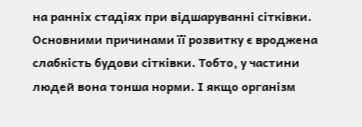на ранніх стадіях при відшаруванні сітківки. Основними причинами її розвитку є вроджена слабкість будови сітківки. Тобто, у частини людей вона тонша норми. І якщо організм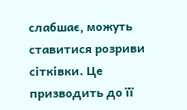слабшає, можуть ставитися розриви сітківки. Це призводить до її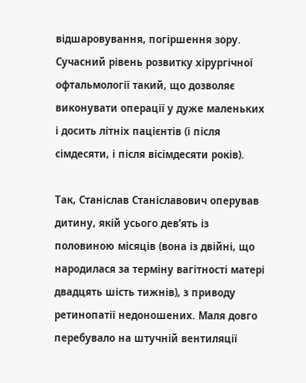відшаровування, погіршення зору. Сучасний рівень розвитку хірургічної офтальмології такий, що дозволяє виконувати операції у дуже маленьких і досить літніх пацієнтів (і після сімдесяти, і після вісімдесяти років).

Так, Станіслав Станіславович оперував дитину, якій усього дев’ять із половиною місяців (вона із двійні, що народилася за терміну вагітності матері двадцять шість тижнів), з приводу ретинопатії недоношених. Маля довго перебувало на штучній вентиляції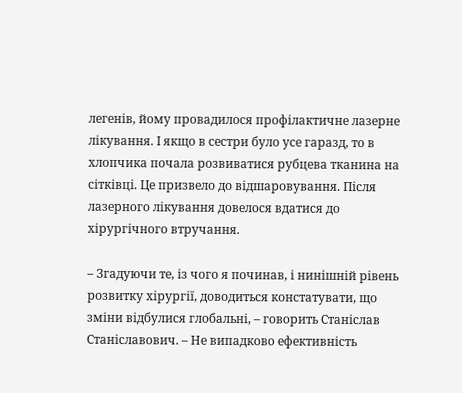легенів, йому провадилося профілактичне лазерне лікування. І якщо в сестри було усе гаразд, то в хлопчика почала розвиватися рубцева тканина на сітківці. Це призвело до відшаровування. Після лазерного лікування довелося вдатися до хірургічного втручання.

– Згадуючи те, із чого я починав, і нинішній рівень розвитку хірургії, доводиться констатувати, що зміни відбулися глобальні, – говорить Станіслав Станіславович. – Не випадково ефективність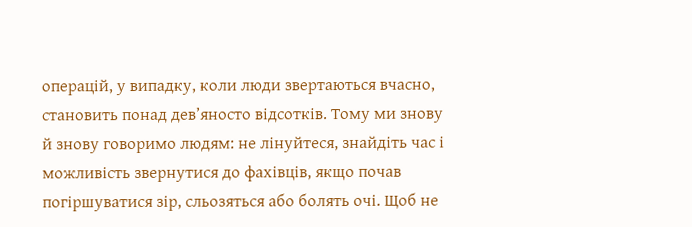операцій, у випадку, коли люди звертаються вчасно, становить понад дев’яносто відсотків. Тому ми знову й знову говоримо людям: не лінуйтеся, знайдіть час і можливість звернутися до фахівців, якщо почав погіршуватися зір, сльозяться або болять очі. Щоб не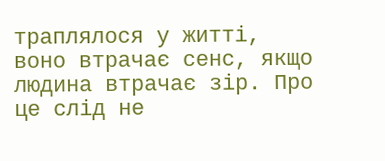траплялося у житті, воно втрачає сенс, якщо людина втрачає зір. Про це слід не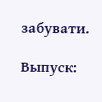забувати.

Выпуск: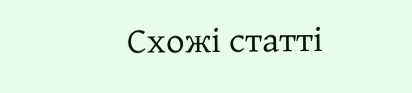Схожі статті